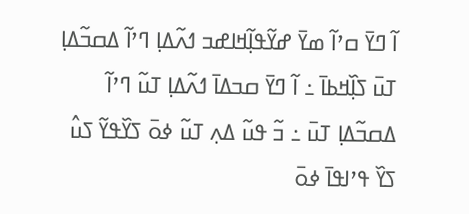ߊ߬ ߣߌ߫ ߛߴߊ߬ ߘߌ߫ ߝߌ߬ߟߊ߲߬ߞߊߝߏ ߗߍ߬ߡߊ߲ ߣߴߊ߬ ߡߛߏ߬ߡߊ߲ ߠߎ߫ ߖߊ߲߰ߞߕߊ߫ ߸ ߊ߬ ߣߌ߫ ߛߏߡߊ߫ ߗߍ߬ߡߊ߲ ߠߎ߬ ߣߴߊ߬ ߡߛߏ߬ߡߊ߲ ߠߎ߫ ߸ ߏ߬ ߟߎ߬ ߡߍ߲ ߠߎ߬ ߦߋ߫ ߖߌ߰ߟߌ߬ ߖߎ߮ ߖߌ߰ ߟߴߊߟߊ߫ ߦߋ߫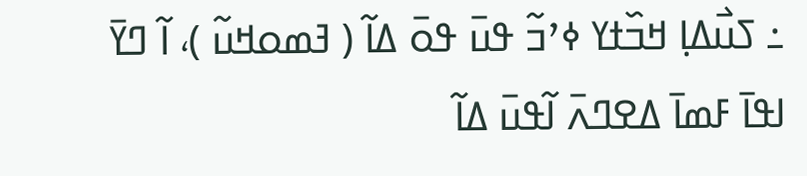߸ ߖߎ߯ߡߊ߲ ߞߏ߰ߙߌ ߦߴߏ߬ ߟߎ߫ ߟߋ߫ ߡߊ߬ ( ߔߘߋߞߎ߬ )، ߊ߬ ߣߌ߫ ߊߟߊ߫ ߓߘߊ߫ ߡߐߣߍ߫ ߊ߬ߟߎ߫ ߡߊ߬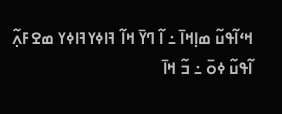ߞߵߊ߬ߟߎ߬ ߘߊ߲ߞߊ߫ ߸ ߊ߬ ߣߌ߫ ߞߊ߬ ߔߊߦߌߔߊߦߌ ߘߐߓߍ߲߬ ߊ߬ߟߎ߬ ߦߋ߫ ߸ ߏ߬ ߞߊ߫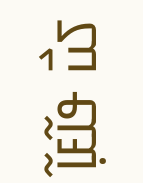ߖߎ߯ ߟߊ߬ߓߊ߲߬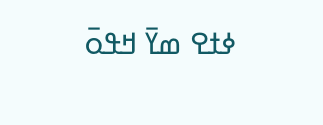ߦߙߐ ߘߌ߫ ߞߟߋ߫